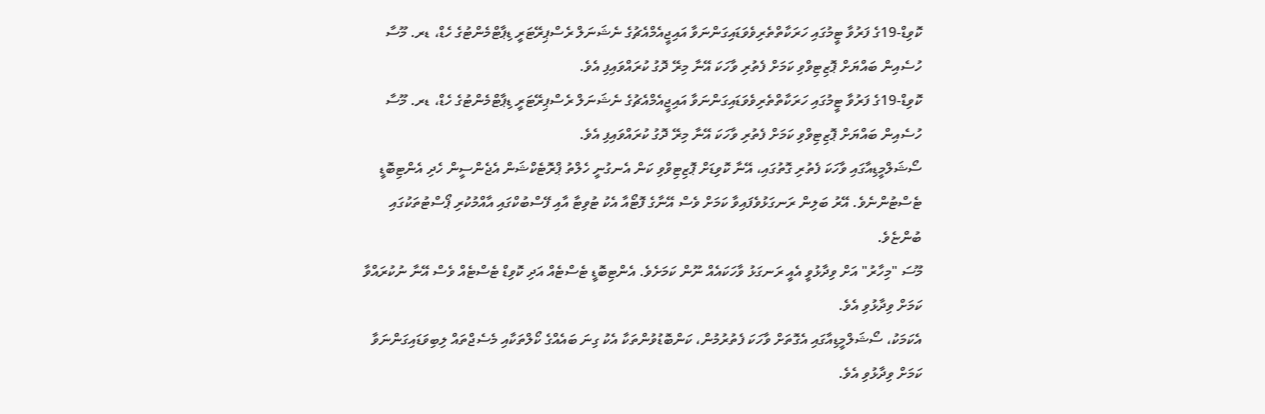ކޮވިޑް-19ގެ ފަރުވާ ޓީމުގައި ހަރަކާތްތެރިވެވަޑައިގަންނަވާ އައިޖީއެމްއެޗުގެ ނެޝަނަލް ރެސްޕިރޭޓަރީ ޑިޕާޓްމެންޓުގެ ހެޑް، ޑރ. މޫސާ ހުސެއިން ބައްޔަށް ޕޮޒިޓިވްވި ކަމަށް ފެތުރި ވާހަކަ އޭނާ މިރޭ ދޮގު ކުރައްވައިފި އެވެ.
ކޮވިޑް-19ގެ ފަރުވާ ޓީމުގައި ހަރަކާތްތެރިވެވަޑައިގަންނަވާ އައިޖީއެމްއެޗުގެ ނެޝަނަލް ރެސްޕިރޭޓަރީ ޑިޕާޓްމެންޓުގެ ހެޑް، ޑރ. މޫސާ ހުސެއިން ބައްޔަށް ޕޮޒިޓިވްވި ކަމަށް ފެތުރި ވާހަކަ އޭނާ މިރޭ ދޮގު ކުރައްވައިފި އެވެ.
ސޯޝަލްމީޑިއާގައި ވާހަކަ ފެތުރި ގޮތުގައި، އޭނާ ކޮވިޑަށް ޕޮޒިޓިވްވި ކަން އެނގުނީ ހެލްތު ޕްރޮޓެކްޝަން އެޖެންސީން ހެދި އެންޓިބޮޑީ ޓެސްޓުންނެވެ. އޭރު ބަލިން ރަނގަޅުވެފައިވާ ކަމަށް ވެސް އޭނާގެ ފޮޓޯއާ އެކު ޓުވިޓާ އާއި ފޭސްބުކްގައި އާއްމުކުރި ޕޯސްޓުތަކުގައި ބުންޏެވެ.
މޫސަ "މިހާރު" އަށް ވިދާޅުވީ އެއީ ރަނގަޅު ވާހަކައެއް ނޫން ކަމަށެވެ. އެންޓިބޮޑީ ޓެސްޓެއް އަދި ކޮވިޑް ޓެސްޓެއް ވެސް އޭނާ ނުކުރައްވާ ކަމަށް ވިދާޅުވި އެވެ.
އެކަމަކު، ސޯޝަލްމީޑިއާގައި އެގޮތަށް ވާހަކަ ފެތުރުމުން، ކަންބޮޑުވުންތަކާ އެކު ގިނަ ބައެއްގެ ކޯލްތަކާއި މެސެޖްތައް ލިބިވަޑައިގަންނަވާ ކަމަށް ވިދާޅުވި އެވެ.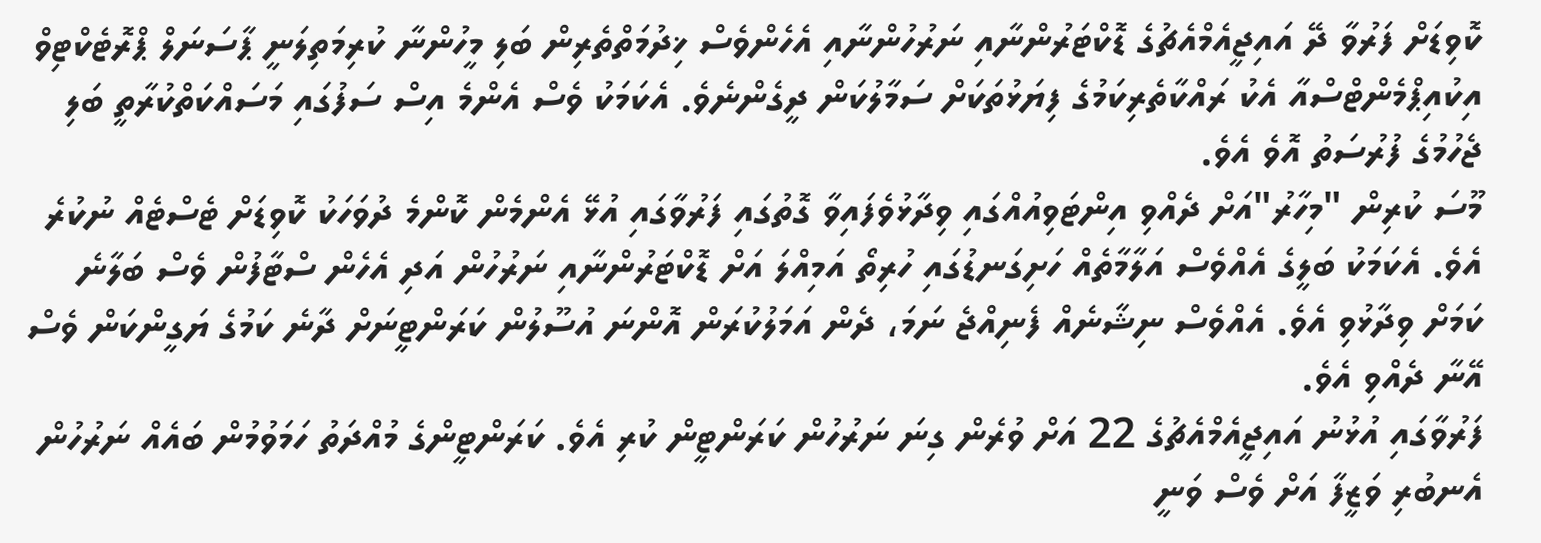ކޮވިޑަށް ފަރުވާ ދޭ އައިޖީއެމްއެޗުގެ ޑޮކްޓަރުންނާއި ނަރުހުންނާއި އެހެންވެސް ޚިދުމަތްތެރިން ބަލި މީހުންނާ ކުރިމަތިލަނީ ޕާސަނަލް ޕްރޮޓެކްޓިވް އިކުއިޕްމެންޓްސްއާ އެކު ރައްކާތެރިކަމުގެ ފިޔަޅުތަކަށް ސަމާލުކަން ދީގެންނެވެ. އެކަމަކު ވެސް އެންމެ އިސް ސަފުގައި މަސައްކަތްކުރާތީ ބަލި ޖެހުމުގެ ފުރުސަތު އޮވެ އެވެ.
މޫސަ ކުރިން "މިހާރު"އަށް ދެއްވި އިންޓަވިއުއްގައި ވިދާޅުވެފައިވާ ގޮތުގައި ފަރުވާގައި އުޅޭ އެންމެން ކޮންމެ ދުވަހަކު ކޮވިޑަށް ޓެސްޓެއް ނުކުރެ އެވެ. އެކަމަކު ބަލީގެ އެއްވެސް އަލާމާތެއް ހަށިގަނޑުގައި ހުރިތޯ އަމިއްލަ އަށް ޑޮކްޓަރުންނާއި ނަރުހުން އަދި އެހެން ސްޓާފުން ވެސް ބަލާނެ ކަމަށް ވިދާޅުވި އެވެ. އެއްވެސް ނިޝާނެއް ފެނިއްޖެ ނަމަ، ދެން އަމަލުކުރަން އޮންނަ އުސޫލުން ކަރަންޓީނަށް ދާނެ ކަމުގެ ޔަގީންކަން ވެސް އޭނާ ދެއްވި އެވެ.
ފަރުވާގައި އުޅުނު އައިޖީއެމްއެޗުގެ 22 އަށް ވުރެން ގިނަ ނަރުހުން ކަރަންޓީން ކުރި އެވެ. ކަރަންޓީންގެ މުއްދަތު ހަމަވުމުން ބައެއް ނަރުހުން އެނބުރި ވަޒީފާ އަށް ވެސް ވަނީ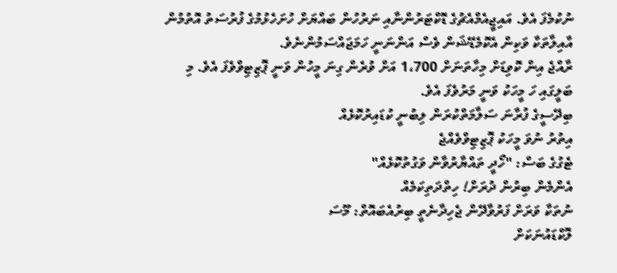ނުކުމެފަ އެވެ. އައިޖީއެމްއެޗުގެ ޑޮކްޓަރުންނާއި ނަރުހުން ބައްޔަށް ހުށަހެޅުމުގެ ފުރުސަތު އޮތުމުން އާއިލާތަކާ ވަކިން އެކޮމެޑޭޝަން ވެސް އަންނަނީ ހަމަޖައްސަމުންނެވެ.
ރާއްޖެ އިން ކޮވިޑަށް މިހާތަނަށް 1،700 އަށް ވުރެން ގިނަ މީހުން ވަނީ ޕޮޒިޓިވްވެފަ އެވެ. މި ބަލީގައި ހަ މީހަކު ވަނީ މަރުވެފަ އެވެ.
ބިދޭސީގެ ފުރާނަ ސަލާމަތްކުރަން ލިބުނީ ކުޑައިރުކޮޅެއް
އިތުރު ނުވަ މީހަކު ޕޮޒިޓިވްވެއްޖެ
ޓެގުގެ ބަސް: "ހޯދީ ތައްޔާރުވާން ވަގުތުކޮޅެއް"
އެންމެން ބިރުން ދުރަށް! ހިތްދަތިކަމެއް
ނުތަކާ ވަރަށް ފަރުވާދޭން ޖެހިދާނެތީ ބިރުއެބައޮތް: މޫސަ
ލޮކްޑައުނަކަށް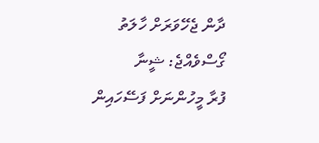ދާން ޖެހޭވަރަށް ހާލަތު ގޯސްވެއްޖެ: ޝީނާ
ފުރާ މީހުންނަށް ފަސޭހައިން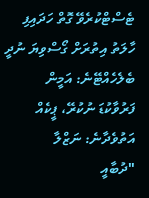ޓެސްޓްކުރެވޭ ގޮތް ހަދައިފި
ހާލަތު އިތުރަށް ގޯސްވިޔަ ނުދީ ބެލެހެއްޓޭނެ: އަމީން
ފަރުވާކުޑަ ނުކުރޭ، ޕީކެއް އަތުވެދާނެ: ނަޒްލާ
"ދުބާއީ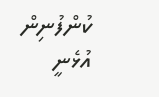ކުންފުނިން އުޅެނީ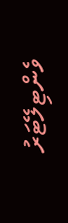ވެންޓިލޭޓަރު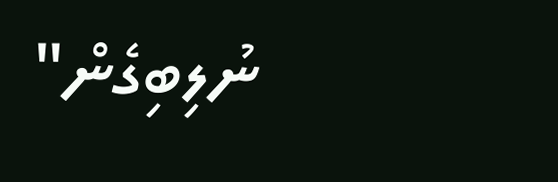ނުލިބިގެން"